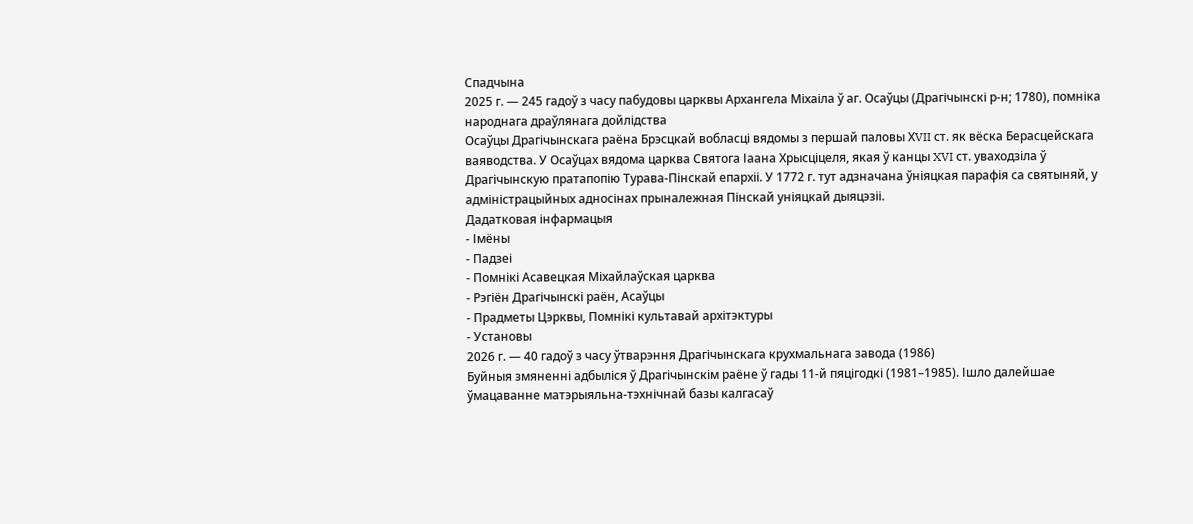Спадчына
2025 г. — 245 гадоў з часу пабудовы царквы Архангела Міхаіла ў аг. Осаўцы (Драгічынскі р-н; 1780), помніка народнага драўлянага дойлідства
Осаўцы Драгічынскага раёна Брэсцкай вобласці вядомы з першай паловы ХVII ст. як вёска Берасцейскага ваяводства. У Осаўцах вядома царква Святога Іаана Хрысціцеля, якая ў канцы XVI ст. уваходзіла ў Драгічынскую пратапопію Турава-Пінскай епархіі. У 1772 г. тут адзначана ўніяцкая парафія са святыняй, у адміністрацыйных адносінах прыналежная Пінскай уніяцкай дыяцэзіі.
Дадатковая інфармацыя
- Імёны
- Падзеі
- Помнікі Асавецкая Міхайлаўская царква
- Рэгіён Драгічынскі раён, Асаўцы
- Прадметы Цэрквы, Помнікі культавай архітэктуры
- Установы
2026 г. — 40 гадоў з часу ўтварэння Драгічынскага крухмальнага завода (1986)
Буйныя змяненні адбыліся ў Драгічынскім раёне ў гады 11-й пяцігодкі (1981–1985). Ішло далейшае ўмацаванне матэрыяльна-тэхнічнай базы калгасаў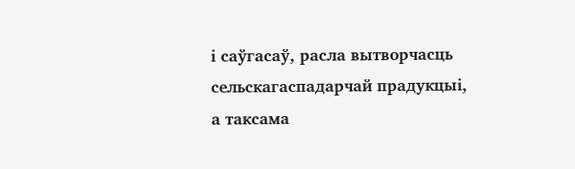і саўгасаў, расла вытворчасць сельскагаспадарчай прадукцыі, а таксама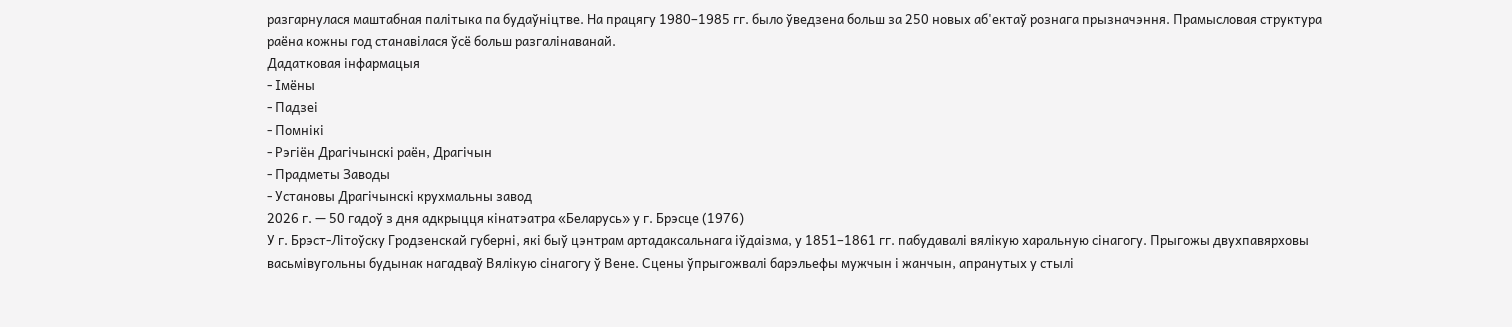разгарнулася маштабная палітыка па будаўніцтве. На працягу 1980–1985 гг. было ўведзена больш за 250 новых аб'ектаў рознага прызначэння. Прамысловая структура раёна кожны год станавілася ўсё больш разгалінаванай.
Дадатковая інфармацыя
- Імёны
- Падзеі
- Помнікі
- Рэгіён Драгічынскі раён, Драгічын
- Прадметы Заводы
- Установы Драгічынскі крухмальны завод
2026 г. — 50 гадоў з дня адкрыцця кінатэатра «Беларусь» у г. Брэсце (1976)
У г. Брэст-Літоўску Гродзенскай губерні, які быў цэнтрам артадаксальнага іўдаізма, у 1851–1861 гг. пабудавалі вялікую харальную сінагогу. Прыгожы двухпавярховы васьмівугольны будынак нагадваў Вялікую сінагогу ў Вене. Сцены ўпрыгожвалі барэльефы мужчын і жанчын, апранутых у стылі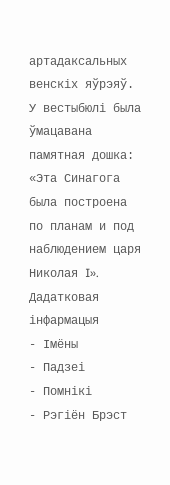артадаксальных венскіх яўрэяў. У вестыбюлі была ўмацавана памятная дошка: «Эта Синагога была построена по планам и под наблюдением царя Николая I».
Дадатковая інфармацыя
- Імёны
- Падзеі
- Помнікі
- Рэгіён Брэст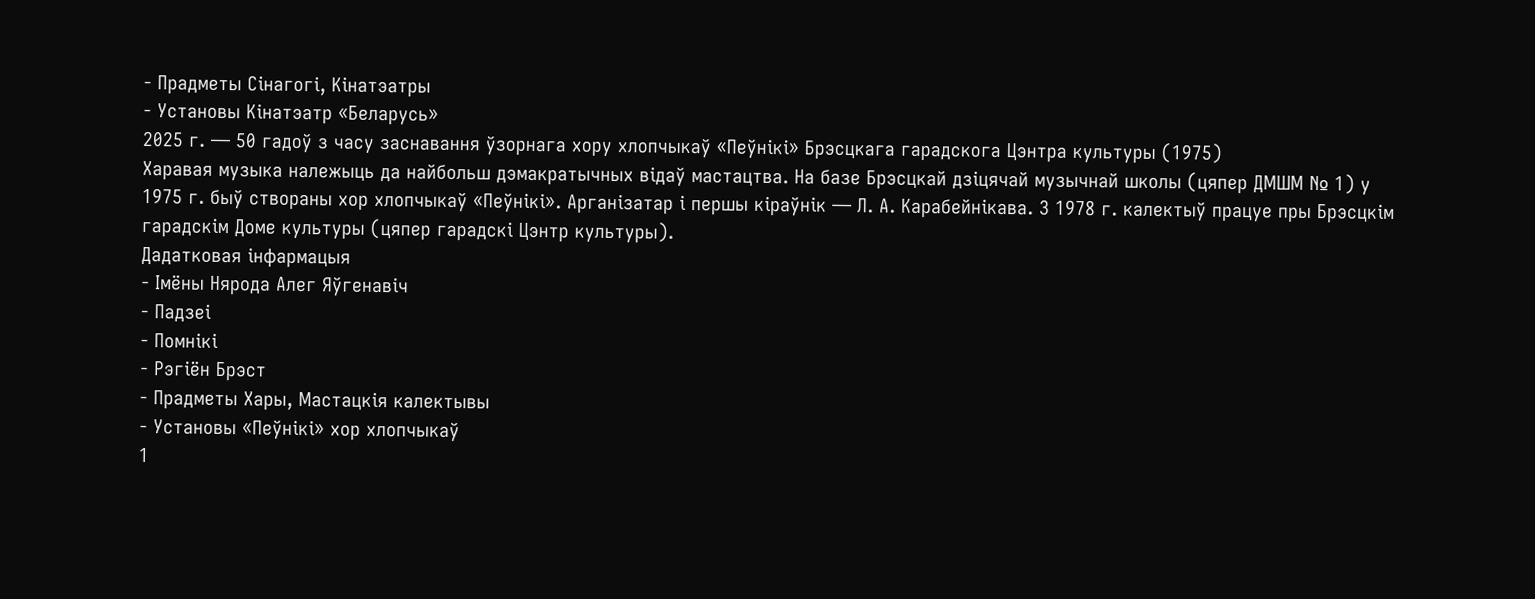- Прадметы Сінагогі, Кінатэатры
- Установы Кінатэатр «Беларусь»
2025 г. — 50 гадоў з часу заснавання ўзорнага хору хлопчыкаў «Пеўнікі» Брэсцкага гарадскога Цэнтра культуры (1975)
Харавая музыка належыць да найбольш дэмакратычных відаў мастацтва. На базе Брэсцкай дзіцячай музычнай школы (цяпер ДМШМ № 1) у 1975 г. быў створаны хор хлопчыкаў «Пеўнікі». Арганізатар і першы кіраўнік — Л. А. Карабейнікава. З 1978 г. калектыў працуе пры Брэсцкім гарадскім Доме культуры (цяпер гарадскі Цэнтр культуры).
Дадатковая інфармацыя
- Імёны Нярода Алег Яўгенавіч
- Падзеі
- Помнікі
- Рэгіён Брэст
- Прадметы Хары, Мастацкія калектывы
- Установы «Пеўнікі» хор хлопчыкаў
1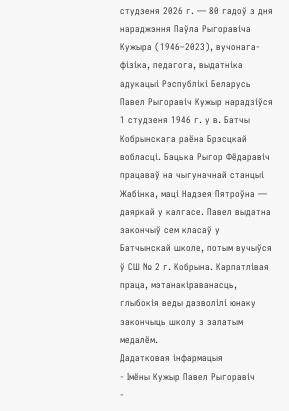студзеня 2026 г. — 80 гадоў з дня нараджэння Паўла Рыгоравіча Кужыра (1946–2023), вучонага-фізіка, педагога, выдатніка адукацыі Рэспублікі Беларусь
Павел Рыгоравіч Кужыр нарадзіўся 1 студзеня 1946 г. у в. Батчы Кобрынскага раёна Брэсцкай вобласці. Бацька Рыгор Фёдаравіч працаваў на чыгуначнай станцыі Жабінка, маці Надзея Пятроўна — даяркай у калгасе. Павел выдатна закончыў сем класаў у Батчынскай школе, потым вучыўся ў СШ № 2 г. Кобрына. Карпатлівая праца, мэтанакіраванасць, глыбокія веды дазволілі юнаку закончыць школу з залатым медалём.
Дадатковая інфармацыя
- Імёны Кужыр Павел Рыгоравіч
-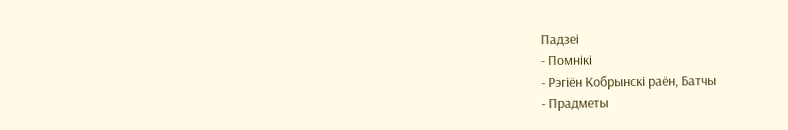Падзеі
- Помнікі
- Рэгіён Кобрынскі раён, Батчы
- Прадметы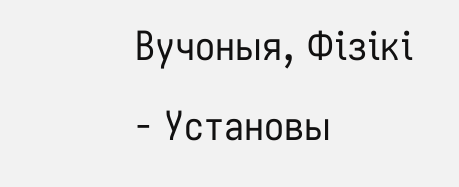Вучоныя, Фізікі
- Установы